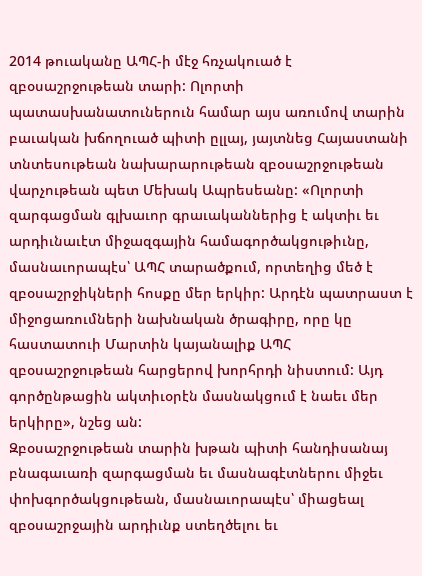2014 թուականը ԱՊՀ-ի մէջ հռչակուած է զբօսաշրջութեան տարի: Ոլորտի պատասխանատուներուն համար այս առումով տարին բաւական խճողուած պիտի ըլլայ, յայտնեց Հայաստանի տնտեսութեան նախարարութեան զբօսաշրջութեան վարչութեան պետ Մեխակ Ապրեսեանը: «Ոլորտի զարգացման գլխաւոր գրաւականներից է ակտիւ եւ արդիւնաւէտ միջազգային համագործակցութիւնը, մասնաւորապէս՝ ԱՊՀ տարածքում, որտեղից մեծ է զբօսաշրջիկների հոսքը մեր երկիր: Արդէն պատրաստ է միջոցառումների նախնական ծրագիրը, որը կը հաստատուի Մարտին կայանալիք ԱՊՀ զբօսաշրջութեան հարցերով խորհրդի նիստում: Այդ գործընթացին ակտիւօրէն մասնակցում է նաեւ մեր երկիրը», նշեց ան:
Զբօսաշրջութեան տարին խթան պիտի հանդիսանայ բնագաւառի զարգացման եւ մասնագէտներու միջեւ փոխգործակցութեան, մասնաւորապէս՝ միացեալ զբօսաշրջային արդիւնք ստեղծելու եւ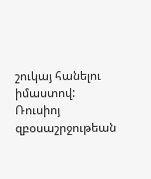շուկայ հանելու իմաստով: Ռուսիոյ զբօսաշրջութեան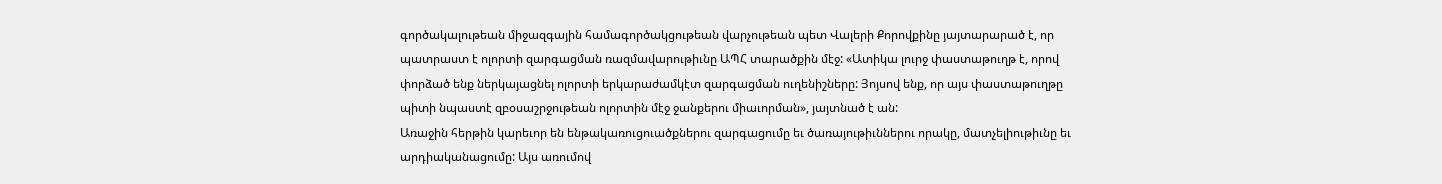գործակալութեան միջազգային համագործակցութեան վարչութեան պետ Վալերի Քորովքինը յայտարարած է, որ պատրաստ է ոլորտի զարգացման ռազմավարութիւնը ԱՊՀ տարածքին մէջ: «Ատիկա լուրջ փաստաթուղթ է, որով փորձած ենք ներկայացնել ոլորտի երկարաժամկէտ զարգացման ուղենիշները: Յոյսով ենք, որ այս փաստաթուղթը պիտի նպաստէ զբօսաշրջութեան ոլորտին մէջ ջանքերու միաւորման», յայտնած է ան:
Առաջին հերթին կարեւոր են ենթակառուցուածքներու զարգացումը եւ ծառայութիւններու որակը, մատչելիութիւնը եւ արդիականացումը: Այս առումով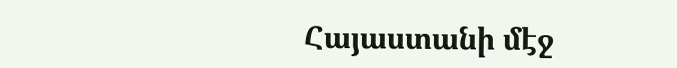Հայաստանի մէջ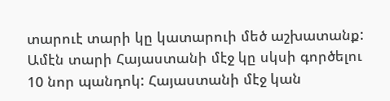տարուէ տարի կը կատարուի մեծ աշխատանք: Ամէն տարի Հայաստանի մէջ կը սկսի գործելու 10 նոր պանդոկ: Հայաստանի մէջ կան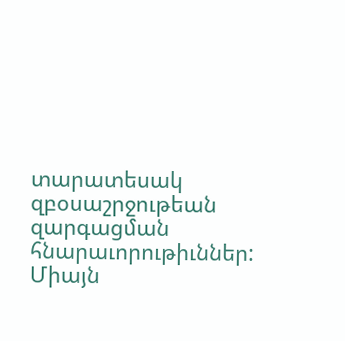տարատեսակ զբօսաշրջութեան զարգացման հնարաւորութիւններ: Միայն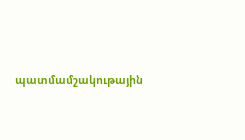պատմամշակութային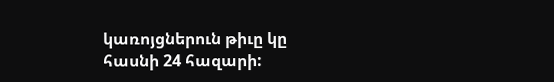կառոյցներուն թիւը կը հասնի 24 հազարի: